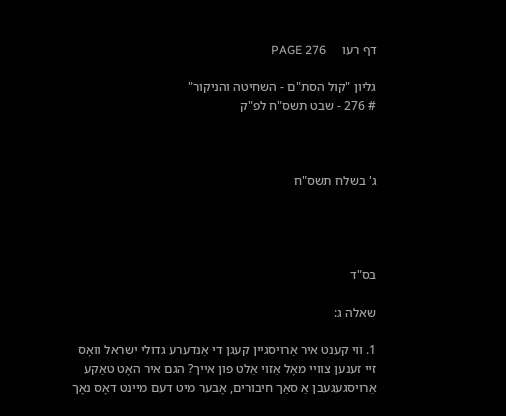דף רעו     PAGE 276

גליון "קול הסת"ם - השחיטה והניקור"
# 276 - שבט תשס"ח לפ"ק



ג' בשלח תשס"ח




בס"ד

שאלה ג:

1. ווי קענט איר אַרויסגיין קעגן די אַנדערע גדולי ישראל וואָס זיי זענען צוויי מאָל אַזוי אַלט פון אייך? הגם איר האָט טאַקע אַרויסגעגעבן אַ סאַך חיבורים, אָבער מיט דעם מיינט דאָס נאָך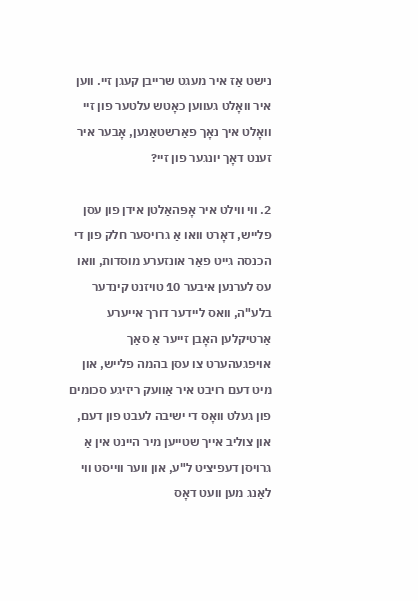נישט אַז איר מעגט שרייבן קעגן זיי. ווען איר וואָלט געווען כאָטש עלטער פון זיי וואָלט איך נאָך פאַרשטאַנען, אָבער איר זענט דאָך יונגער פון זיי?

2. ווי ווילט איר אָפּהאַלטן אידן פון עסן פלייש, דאָרט וואו אַ גרויסער חלק פון די הכנסה גייט פאַר אונזערע מוסדות, וואו עס לערנען איבער 10 טויזנט קינדער בלע"ה, וואס ליידער דורך אייערע אַרטיקלען האָבן זייער אַ סאַך אויפגעהערט צו עסן בהמה פלייש, און מיט דעם רויבט איר אַוועק ריזיגע סכומים פון געלט וואָס די ישיבה לעבט פון דעם, און צוליב אייך שטייען מיר היינט אין אַ גרויסן דעפיציט ל"ע, און ווער ווייסט ווי לאַנג מען וועט דאָס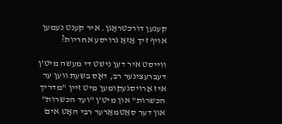קענען דורכטראָגן. איר קענט נעמען אויף זיך אַזאַ גרויסע אחריות?

ווייסט איר דען נישט די מעשה מיט'ן דעברעצינער רב, דאָס בשעת ווען ער איז אַרויסגעקומען מיט זיין "מדריך הכשרות" און מיט'ן "ועד הכשרות" און דער סאַטמאַרער רבי האָט אים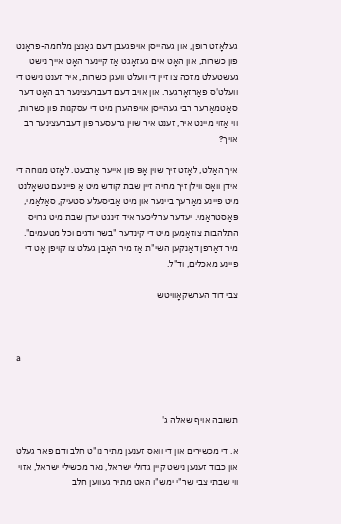געלאָזט רופן, און געהייסן אויפגעבן דעם גאַנצן מלחמה-פראָנט פון כשרות, און האָט אים געזאָגט אַז קיינער האָט אייך נישט געשטעלט מזכה צו זיין די וועלט וועגן כשרות, איר זענט נישט די וועלט'ס פאַרזאָרגער. און אויב דעם דעברעצינער רב האָט דער סאַטמאַרער רבי געהייסן אויפהערן מיט די עסקנות פון כשרות, ווי אַזוי מיינט איר, זענט איר שוין גרעסער פון דעברעצינער רב אויך?

איך האַלט, לאָזט זיך שוין אָפּ פון אייער אַרבעט. לאָזט מנוחה די אידן וואָס ווילן זיך מחיה זיין שבת קודש מיט אַ פיינעם טשאָלנט מיט פיינע מאַרעך ביינער און מיט אַביסעלע סטעיק, סאַלאַמי, פּאַסטראַמי. יעדער ערליכער איד זינגט יעדן שבת מיט גרויס התלהבות צוזאַמען מיט די קינדער "בשר ודגים וכל מטעמים". מיר דאַרפן דאַנקען השי"ת אַז מיר האָבן געלט צו קויפן אָט די פיינע מאכלים, וד"ל.

צבי דוד הערשקאָוויטש



a



תשובה אויף שאלה ג'

א. די מכשירים און די וואס זענען מתיר נו"ט חלב ודם פאר געלט און כבוד זענען נישט קיין גדולי ישראל, נאר מכשילי ישראל, אזוי ווי שבתי צבי שר"י ימש"ו האט מתיר געווען חלב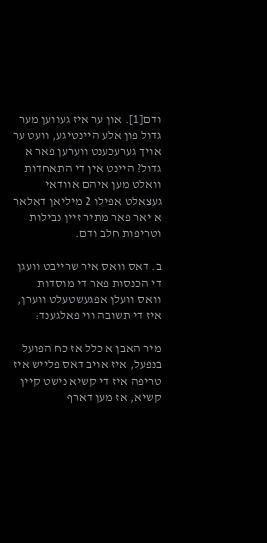ודם[1]. און ער איז געווען מער גדול פון אלע היינטיגע, וועט ער אויך גערעכענט ווערען פאר א גדול? היינט אין די התאחדות וואלט מען איהם אוודאי געצאלט אפילו 2 מיליאן דאלאר א יאר פאר מתיר זיין נבילות וטריפות חלב ודם.

ב. דאס וואס איר שרייבט וועגן די הכנסות פאר די מוסדות וואס וועלן אפגעשטעלט ווערן, איז די תשובה ווי פאלגענד:

מיר האבן א כלל אז כח הפועל בנפעל, איז אויב דאס פלייש איז טריפה איז די קשיא נישט קיין קשיא, אז מען דארף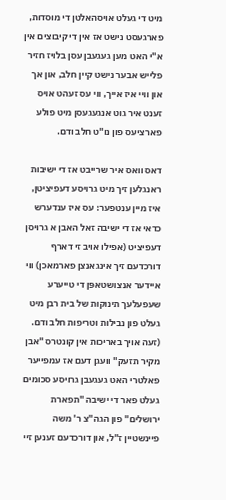מיט די געלט אויסהאלטן די מוסדות, פארגעסט נישט אז אין די קיבוצים אין א"י האט מען געגעבן עסן בלויז חזיר פלייש אבער נישט קיין חלב, און אך און וויי איז אייך, ווי עס זעהט אויס זענט איר גוט אנגעגעסן מיט פולע פארציעס פון נו"ט חלב ודם.

דאס וואס איר שרייבט אז די ישיבות ראנגלען זיך מיט גרויסע דעפיציטן, איז מיין ענטפער: עס איז ענדערש כדאי אז די ישיבה זאל האבן א גרויסן דעפיציט (אפילו אויב זי דארף דורכדעם זיך אינגאנצן פארמאכן) ווי איידער אנצושטאפּן די טייערע שעפעלעך תינוקות של בית רבן מיט געלט פון נבילות וטריפות חלב ודם. (זעה אויך באריכות אין קונטרס "אבן מקיר תזעק" וועגן דעם אז עמפייער פאלטרי האט געגעבן גרויסע סכומים געלט פאר די ישיבה "תפארת ירושלים" פון הגה"צ ר' משה פיינשטיין ז"ל, און דורכדעם זענען זיי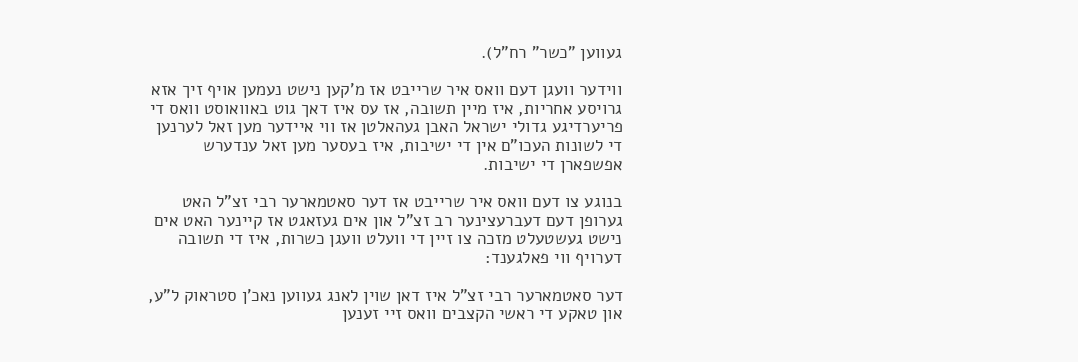געווען "כשר" רח"ל).

ווידער וועגן דעם וואס איר שרייבט אז מ'קען נישט נעמען אויף זיך אזא גרויסע אחריות, איז מיין תשובה, אז עס איז דאך גוט באוואוסט וואס די פריערדיגע גדולי ישראל האבן געהאלטן אז ווי איידער מען זאל לערנען די לשונות העכו"ם אין די ישיבות, איז בעסער מען זאל ענדערש אפשפארן די ישיבות.

בנוגע צו דעם וואס איר שרייבט אז דער סאטמארער רבי זצ"ל האט גערופן דעם דעברעצינער רב זצ"ל און אים געזאגט אז קיינער האט אים נישט געשטעלט מזכה צו זיין די וועלט וועגן כשרות, איז די תשובה דערויף ווי פאלגענד:

דער סאטמארער רבי זצ"ל איז דאן שוין לאנג געווען נאכ'ן סטראוק ל"ע, און טאקע די ראשי הקצבים וואס זיי זענען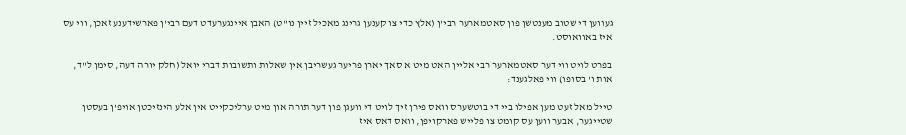געווען די שטוב מענטשן פון סאטמארער רבי'ן (אלץ כדי צו קענען גרינג מאכיל זיין נו"ט) האבן איינגערעדט דעם רבי'ן פארשידענע זאכן, ווי עס איז באוואוסט.

בפרט לויט ווי דער סאטמארער רבי אליין האט מיט א סאך יארן פריער געשריבן אין שאלות ותשובות דברי יואל (חלק יורה דעה, סימן ל"ד, אות ו' בסופו) ווי פאלגענד:

טייל מאל זעט מען אפילו ביי די בוטשערס וואס פירן זיך לויט די וועגן פון דער תורה און מיט ערליכקייט אין אלע הינזיכטן אויפ'ן בעסטן שטייגער, אבער ווען עס קומט צו פלייש פארקויפן, וואס דאס איז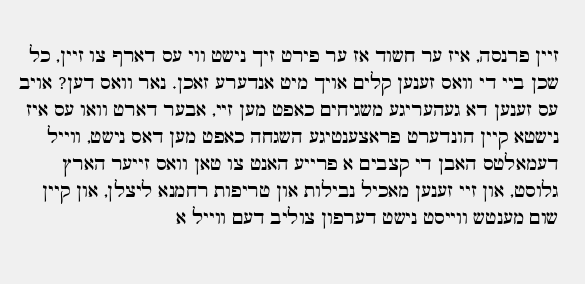זיין פרנסה, איז ער חשוד אז ער פירט זיך נישט ווי עס דארף צו זיין, כל שכן ביי די וואס זענען קלים אויך מיט אנדערע זאכן. נאר וואס דען? אויב עס זענען דא געהעריגע משגיחים כאפט מען זיי, אבער דארט וואו עס איז נישטא קיין הונדערט פראצענטיגע השגחה כאפט מען דאס נישט, ווייל דעמאלטס האבן די קצבים א פרייע האנט צו טאן וואס זייער הארץ גלוסט, און זיי זענען מאכיל נבילות און טריפות רחמנא ליצלן, און קיין שום מענטש ווייסט נישט דערפון צוליב דעם ווייל א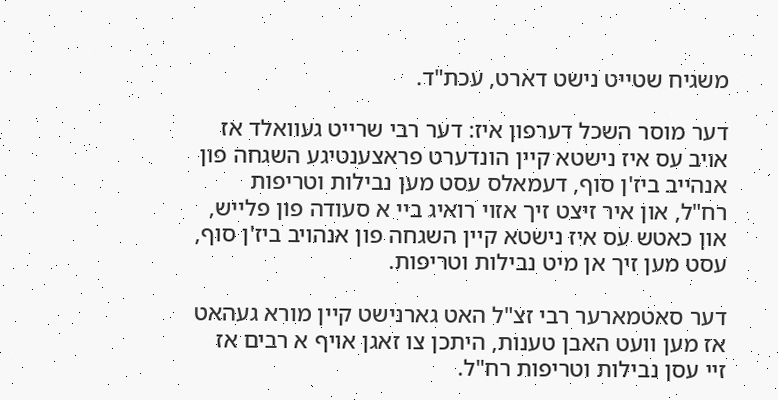משגיח שטייט נישט דארט, עכת"ד.

דער מוסר השכל דערפון איז: דער רבי שרייט געוואלד אז אויב עס איז נישטא קיין הונדערט פראצענטיגע השגחה פון אנהייב ביז'ן סוף, דעמאלס עסט מען נבילות וטריפות רח"ל, און איר זיצט זיך אזוי רואיג ביי א סעודה פון פלייש, און כאטש עס איז נישטא קיין השגחה פון אנהויב ביז'ן סוף, עסט מען זיך אן מיט נבילות וטריפות.

דער סאטמארער רבי זצ"ל האט גארנישט קיין מורא געהאט אז מען וועט האבן טענות, היתכן צו זאגן אויף א רבים אז זיי עסן נבילות וטריפות רח"ל.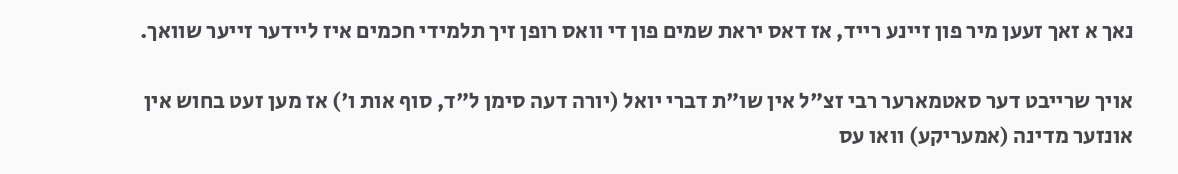נאך א זאך זעען מיר פון זיינע רייד, אז דאס יראת שמים פון די וואס רופן זיך תלמידי חכמים איז ליידער זייער שוואך.

אויך שרייבט דער סאטמארער רבי זצ"ל אין שו"ת דברי יואל (יורה דעה סימן ל"ד, סוף אות ו') אז מען זעט בחוש אין אונזער מדינה (אמעריקע) וואו עס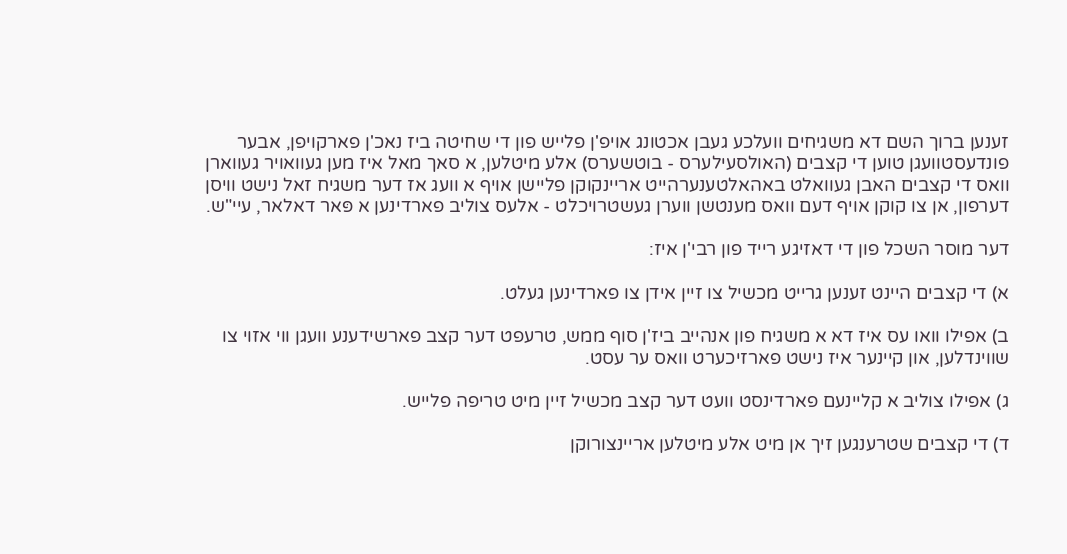זענען ברוך השם דא משגיחים וועלכע געבן אכטונג אויפ'ן פלייש פון די שחיטה ביז נאכ'ן פארקויפן, אבער פונדעסטוועגן טוען די קצבים (האולסעילערס - בוטשערס) אלע מיטלען, א סאך מאל איז מען געוואויר געווארן וואס די קצבים האבן געוואלט באהאלטענערהייט אריינקוקן פליישן אויף א וועג אז דער משגיח זאל נישט וויסן דערפון, אן צו קוקן אויף דעם וואס מענטשן ווערן געשטרויכלט - אלעס צוליב פארדינען א פּאר דאלאר, עיי"ש.

דער מוסר השכל פון די דאזיגע רייד פון רבי'ן איז:

א) די קצבים היינט זענען גרייט מכשיל צו זיין אידן צו פארדינען געלט.

ב) אפילו וואו עס איז דא א משגיח פון אנהייב ביז'ן סוף ממש, טרעפט דער קצב פארשידענע וועגן ווי אזוי צו שווינדלען, און קיינער איז נישט פארזיכערט וואס ער עסט.

ג) אפילו צוליב א קליינעם פארדינסט וועט דער קצב מכשיל זיין מיט טריפה פלייש.

ד) די קצבים שטרענגען זיך אן מיט אלע מיטלען אריינצורוקן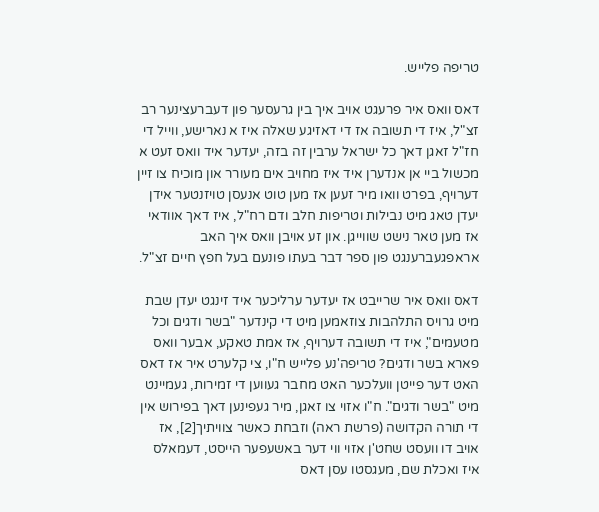טריפה פלייש.

דאס וואס איר פרעגט אויב איך בין גרעסער פון דעברעצינער רב זצ"ל, איז די תשובה אז די דאזיגע שאלה איז א נארישע, ווייל די חז"ל זאגן דאך כל ישראל ערבין זה בזה, יעדער איד וואס זעט א מכשול ביי אן אנדערן איד איז מחויב אים מעורר און מוכיח צו זיין דערויף, בפרט וואו מיר זעען אז מען טוט אנעסן טויזנטער אידן יעדן טאג מיט נבילות וטריפות חלב ודם רח"ל, איז דאך אוודאי אז מען טאר נישט שווייגן. און זע אויבן וואס איך האב אראפגעברענגט פון ספר דבר בעתו פונעם בעל חפץ חיים זצ"ל.

דאס וואס איר שרייבט אז יעדער ערליכער איד זינגט יעדן שבת מיט גרויס התלהבות צוזאמען מיט די קינדער "בשר ודגים וכל מטעמים", איז די תשובה דערויף, אז אמת טאקע, אבער וואס פארא בשר ודגים? טריפה'נע פלייש ח"ו, צי קלערט איר אז דאס האט דער פייטן וועלכער האט מחבר געווען די זמירות, געמיינט מיט "בשר ודגים". ח"ו אזוי צו זאגן, מיר געפינען דאך בפירוש אין די תורה הקדושה (פרשת ראה) וזבחת כאשר צוויתיך[2], אז אויב דו וועסט שחט'ן אזוי ווי דער באשעפער הייסט, דעמאלס איז ואכלת שם, מעגסטו עסן דאס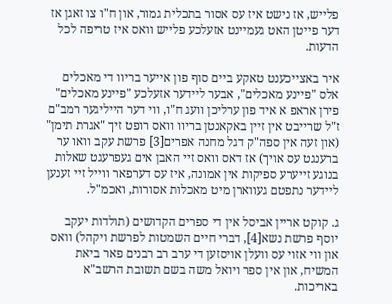פלייש, אז נישט איז עס אסור בתכלית גמור, און ח"ו צו זאגן אז דער פייטן האט געמיינט אזעלכע פלייש וואס איז טריפה לכל הדעות.

איר באצייכענט טאקע ביים סוף פון אייער בריוו די מאכלים אלס "פיינע מאכלים", אבער ליידער אזעלכע "פיינע מאכלים" פירן אראפ א איד פון ערליכן וועג ח"ו, ווי דער הייליגער רמב"ם ז"ל שרייבט אין זיין באקאנטן בריוו וואס רופט זיך "אגרת תימן" (און זעה אין ספה"ק דגל מחנה אפרים[3] פרשת עקב וואו ער ברענגט עס אויך) אז דאס וואס זיי האבן אים געפרעגט שאלות בנוגע זייערע ספיקות אין אמונה, איז עס דערפאר ווייל זיי זענען ליידער נתפטם געווארן מיט מאכלות אסורות, ואכמ"ל.

ג. קוקט אריין אביסל אין די ספרים הקדושים (תולדות יעקב יוסף פרשת נשא[4], דברי חיים השמטות לפרשת ויקהל) וואס און ווי אזוי עס וועלן אויסזען די ערב רב רבנים פאר ביאת המשיח, און אין ספר ויואל משה בשם תשובת הרשב"א באריכות.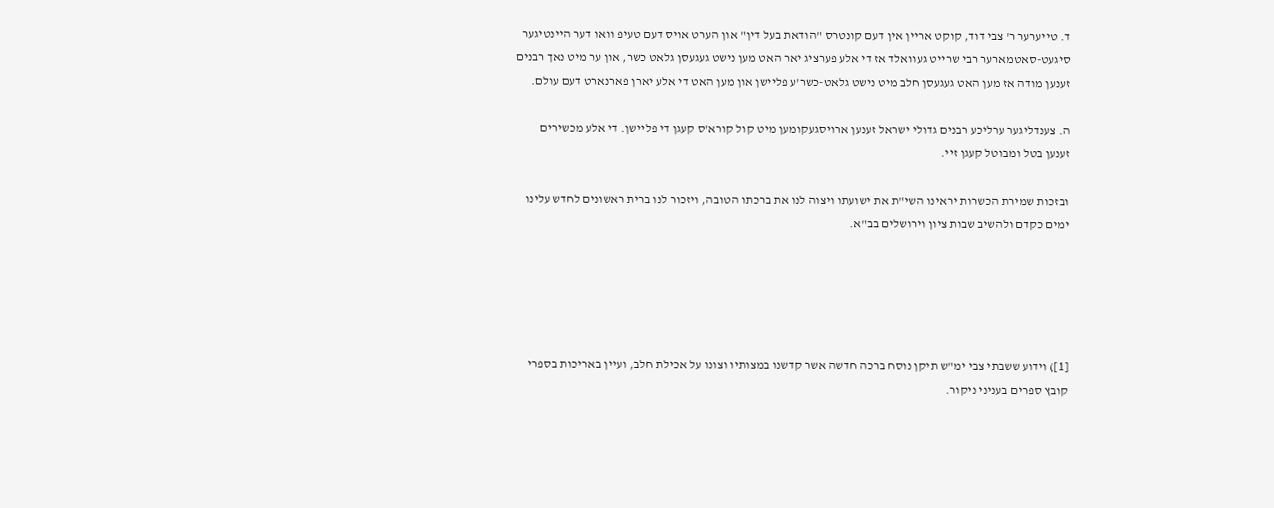ד. טייערער ר' צבי דוד, קוקט אריין אין דעם קונטרס "הודאת בעל דין" און הערט אויס דעם טעיפ וואו דער היינטיגער סיגעט-סאטמארער רבי שרייט געוואלד אז די אלע פערציג יאר האט מען נישט געגעסן גלאט כשר, און ער מיט נאך רבנים זענען מודה אז מען האט געגעסן חלב מיט נישט גלאט-כשר'ע פליישן און מען האט די אלע יארן פארנארט דעם עולם.

ה. צענדליגער ערליכע רבנים גדולי ישראל זענען ארויסגעקומען מיט קול קורא'ס קעגן די פליישן. די אלע מכשירים זענען בטל ומבוטל קעגן זיי.

ובזכות שמירת הכשרות יראינו השי"ת את ישועתו ויצוה לנו את ברכתו הטובה, ויזכור לנו ברית ראשונים לחדש עלינו ימים כקדם ולהשיב שבות ציון וירושלים בב"א.





[1]) וידוע ששבתי צבי ימ"ש תיקן נוסח ברכה חדשה אשר קדשנו במצותיו וצונו על אכילת חלב, ועיין באריכות בספרי קובץ ספרים בעניני ניקור.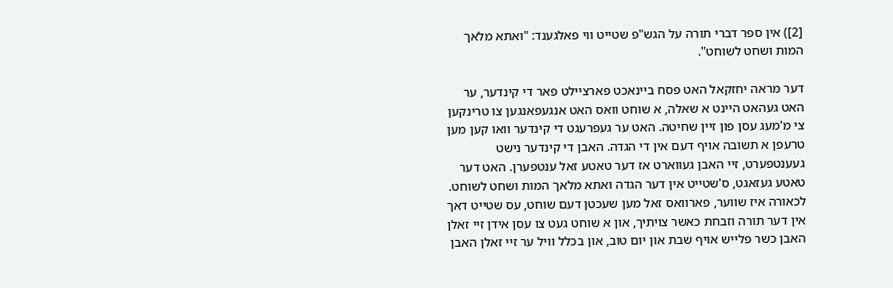[2]) אין ספר דברי תורה על הגש"פ שטייט ווי פאלגענד: "ואתא מלאך המות ושחט לשוחט".

דער מראה יחזקאל האט פסח ביינאכט פארציילט פאר די קינדער, ער האט געהאט היינט א שאלה, א שוחט וואס האט אנגעפאנגען צו טרינקען צי מ'מעג עסן פון זיין שחיטה. האט ער געפרעגט די קינדער וואו קען מען טרעפן א תשובה אויף דעם אין די הגדה. האבן די קינדער נישט געענטפערט, זיי האבן געווארט אז דער טאטע זאל ענטפערן. האט דער טאטע געזאגט, ס'שטייט אין דער הגדה ואתא מלאך המות ושחט לשוחט. לכאורה איז שווער, פארוואס זאל מען שעכטן דעם שוחט, עס שטייט דאך אין דער תורה וזבחת כאשר צויתיך, און א שוחט געט צו עסן אידן זיי זאלן האבן כשר פלייש אויף שבת און יום טוב, און בכלל וויל ער זיי זאלן האבן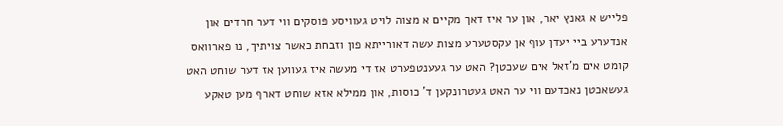פלייש א גאנץ יאר, און ער איז דאך מקיים א מצוה לויט געוויסע פּוסקים ווי דער חרדים און אנדערע ביי יעדן עוף אן עקסטערע מצות עשה דאורייתא פון וזבחת כאשר צויתיך, נו פארוואס קומט אים מ'זאל אים שעכטן? האט ער געענטפערט אז די מעשה איז געווען אז דער שוחט האט געשאכטן נאכדעם ווי ער האט געטרונקען ד' כוסות, און ממילא אזא שוחט דארף מען טאקע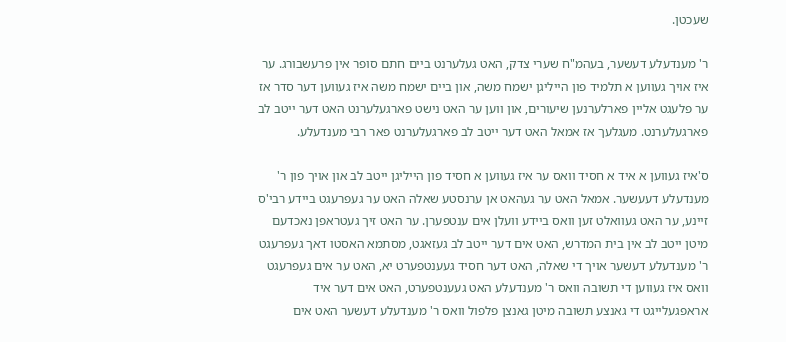שעכטן.

ר' מענדעלע דעשער, בעהמ"ח שערי צדק, האט געלערנט ביים חתם סופר אין פרעשבורג. ער איז אויך געווען א תלמיד פון הייליגן ישמח משה, און ביים ישמח משה איז געווען דער סדר אז ער פלעגט אליין פארלערנען שיעורים, און ווען ער האט נישט פארגעלערנט האט דער ייטב לב פארגעלערנט. מעגלעך אז אמאל האט דער ייטב לב פארגעלערנט פאר רבי מענדעלע.

ס'איז געווען א איד א חסיד וואס ער איז געווען א חסיד פון הייליגן ייטב לב און אויך פון ר' מענדעלע דעעשער. אמאל האט ער געהאט אן ערנסטע שאלה האט ער געפרעגט ביידע רבי'ס זיינע, ער האט געוואלט זען וואס ביידע וועלן אים ענטפערן. ער האט זיך געטראפן נאכדעם מיטן ייטב לב אין בית המדרש, האט אים דער ייטב לב געזאגט, מסתמא האסטו דאך געפרעגט ר' מענדעלע דעשער אויך די שאלה, האט דער חסיד געענטפערט יא, האט ער אים געפרעגט וואס איז געווען די תשובה וואס ר' מענדעלע האט געענטפערט, האט אים דער איד אראפגעלייגט די גאנצע תשובה מיטן גאנצן פלפול וואס ר' מענדעלע דעשער האט אים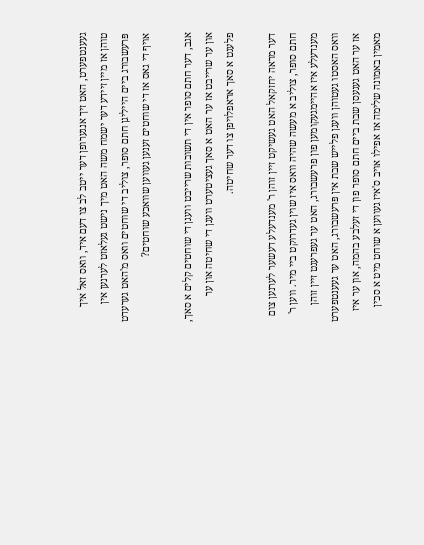געענטפערט, האט זיך אנגערופן דער ייטב לב צו דעם איד, וואס זאל איך טוהן אז מיין זיידע דער ישמח משה האט מיך נישט געלאזט לערנען אין פּרעשבורג ביים הייליגן חתם סופר, צוליב די שוחטים וואס מ'האט גערעדט אויף די גאס אז די שוחטים זענען געווען שוואכע שוחטים?

אגב, דער חתם סופר אין די תשובות שרייבט וועגן די שוחטים קלים א סאך, און ער שרייבט אז ער האט א סאך געציטערט וועגן די שחיטה און ער פלעגט א סאך אראפלויפן צו דער שחיטה.

דער מראה יחזקאל האט געשיקט זיין זוהן ר' מענדעלע דעשער לערנען צום חתם סופר, צוליב א מעשה שהיה וואס איז שוין געדרוקט ביי מיר. ווען ר' מענדעלע איז אהיימגעקומען פון פרעשבורג, האט ער געפרעגט זיין זוהן וואס האסטו געטוהן וועגן פלייש שבת אין פּרעשבורג, האט ער געענטפערט אז ער האט געגעסן שבת ביים חתם סופר פון די זעלבע בהמה, און ער איז מאמין באמונה שלימה אז אפילו אויב ס'איז געווען א שוחט מיט א סכין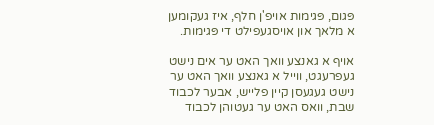פּגום, פּגימות אויפ'ן חלף, איז געקומען א מלאך און אויסגעפילט די פּגימות.

אויף א גאנצע וואך האט ער אים נישט געפרעגט, ווייל א גאנצע וואך האט ער נישט געגעסן קיין פלייש, אבער לכבוד שבת, וואס האט ער געטוהן לכבוד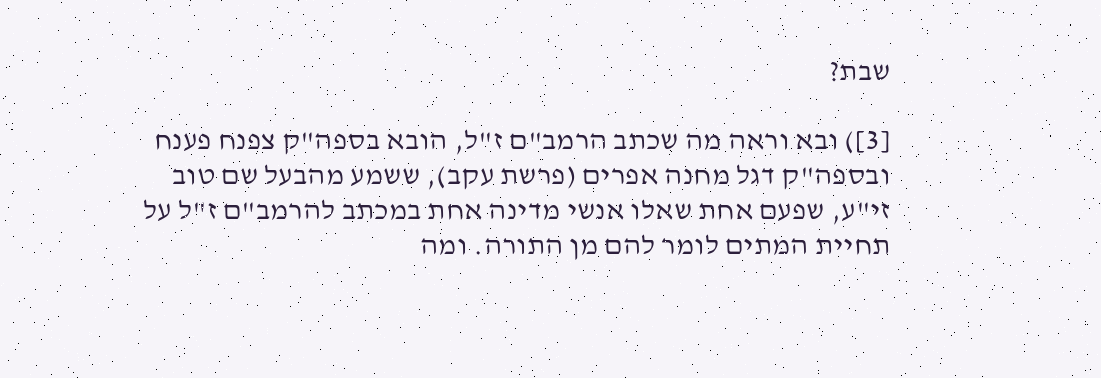שבת?

[3]) ובא וראה מה שכתב הרמב"ם ז"ל, הובא בספה"ק צפנח פענח ובספה"ק דגל מחנה אפרים (פרשת עקב), ששמע מהבעל שם טוב זי"ע, שפעם אחת שאלו אנשי מדינה אחת במכתב להרמב"ם ז"ל על תחיית המתים לומר להם מן התורה. ומה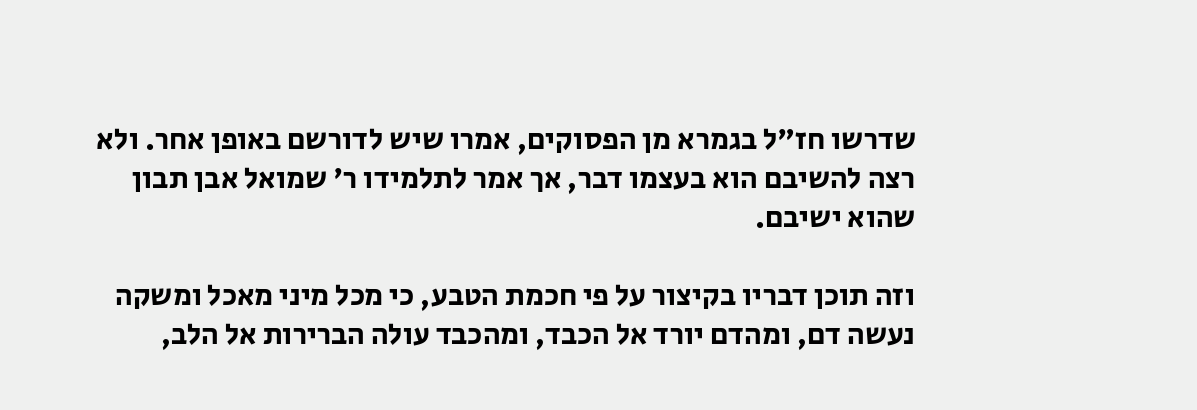שדרשו חז"ל בגמרא מן הפסוקים, אמרו שיש לדורשם באופן אחר. ולא רצה להשיבם הוא בעצמו דבר, אך אמר לתלמידו ר' שמואל אבן תבון שהוא ישיבם.

וזה תוכן דבריו בקיצור על פי חכמת הטבע, כי מכל מיני מאכל ומשקה נעשה דם, ומהדם יורד אל הכבד, ומהכבד עולה הברירות אל הלב,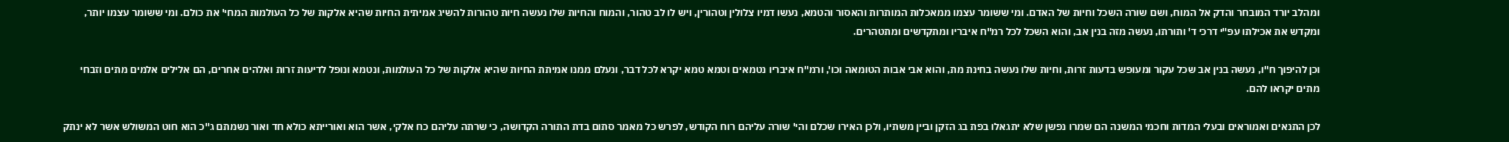ומהלב יורד המובחר והדק אל המוח, ושם שורה השכל וחיות של האדם. ומי ששומר עצמו ממאכלות המותרות והאסור והטמא, נעשו דמיו צלולין וטהורין, ויש לו לב טהור, והמוח והחיות שלו נעשה חיות טהורות להשיג אמיתית החיות שהיא אלקות של כל העולמות המחי' את כולם. ומי ששומר עצמו יותר, ומקדש את אכילתו עפ"י דרכי ד' ותורתו, נעשה מזה בנין אב, והוא השכל לכל רמ"ח איבריו ומתקדשים ומתטהרים.

וכן להיפוך ח"ו, נעשה בנין אב שכל עקור ומעופש בדעות זרות, וחיות שלו נעשה בחינת מת, והוא אבי אבות הטומאה וכו', ורמ"ח איבריו נטמאים וטמא טמא יקרא לכל דבר, ונעלם ממנו אמיתת החיות שהיא אלקות של כל העולמות, ונטמא ונופל לדיעות זרות ואלהים אחרים, הם אלילים אלמים מתים וזבחי מתים יקראו להם.

לכן התנאים ואמוראים ובעלי המדות וחכמי המשנה הם שמרו נפשן שלא יתגאלו בפת בג הזקן וביין משתיו, ולכן האירו שכלם והי' שורה עליהם רוח הקודש, לפרש כל מאמר סתום בדת התורה הקדושה, כי שרתה עליהם כח אלקי, אשר הוא ואורייתא כולא חד ואור נשמתם ג"כ הוא חוט המשולש אשר לא ינתק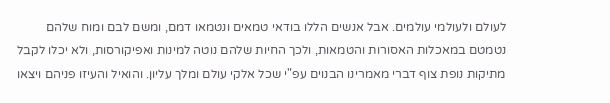לעולם ולעולמי עולמים. אבל אנשים הללו בודאי טמאים ונטמאו דמם, ומשם לבם ומוח שלהם נטמטם במאכלות האסורות והטמאות, ולכך החיות שלהם נוטה למינות ואפיקורסות, ולא יכלו לקבל מתיקות נופת צוף דברי מאמרינו הבנוים עפ"י שכל אלקי עולם ומלך עליון. והואיל והעיזו פניהם ויצאו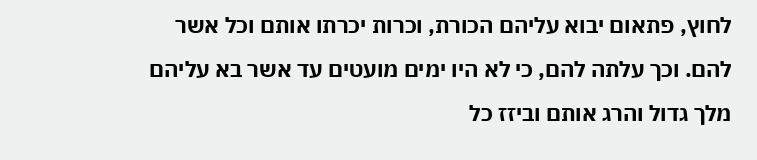לחוץ, פתאום יבוא עליהם הכורת, וכרות יכרתו אותם וכל אשר להם. וכך עלתה להם, כי לא היו ימים מועטים עד אשר בא עליהם מלך גדול והרג אותם וביזז כל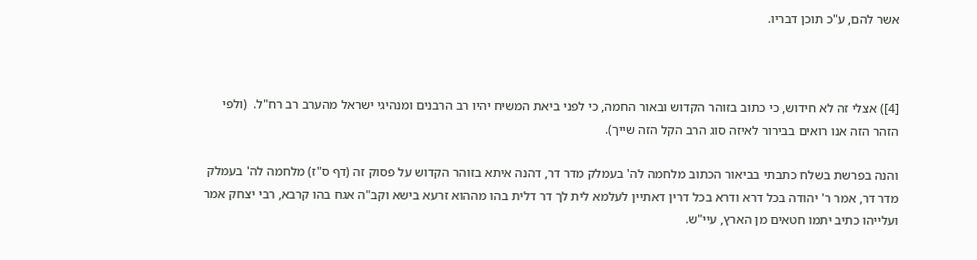אשר להם, ע"כ תוכן דבריו.



[4]) אצלי זה לא חידוש, כי כתוב בזוהר הקדוש ובאור החמה, כי לפני ביאת המשיח יהיו רב הרבנים ומנהיגי ישראל מהערב רב רח"ל.  (ולפי הזהר הזה אנו רואים בבירור לאיזה סוג הרב הקל הזה שייך).

והנה בפרשת בשלח כתבתי בביאור הכתוב מלחמה לה' בעמלק מדר דר, דהנה איתא בזוהר הקדוש על פסוק זה (דף ס"ז) מלחמה לה' בעמלק מדר דר, אמר ר' יהודה בכל דרא ודרא בכל דרין דאתיין לעלמא לית לך דר דלית בהו מההוא זרעא בישא וקב"ה אגח בהו קרבא, רבי יצחק אמר ועלייהו כתיב יתמו חטאים מן הארץ, עיי"ש.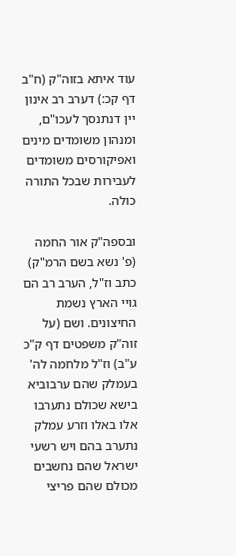עוד איתא בזוה"ק (ח"ב דף קכ:) דערב רב אינון יין דנתנסך לעכו"ם, ומנהון משומדים מינים ואפיקורסים משומדים לעבירות שבכל התורה כולה.

ובספה"ק אור החמה (פ' נשא בשם הרמ"ק) כתב וז"ל, הערב רב הם גויי הארץ נשמת החיצונים. ושם (על זוה"ק משפטים דף ק"כ ע"ב) וז"ל מלחמה לה' בעמלק שהם ערבוביא בישא שכולם נתערבו אלו באלו וזרע עמלק נתערב בהם ויש רשעי ישראל שהם נחשבים מכולם שהם פריצי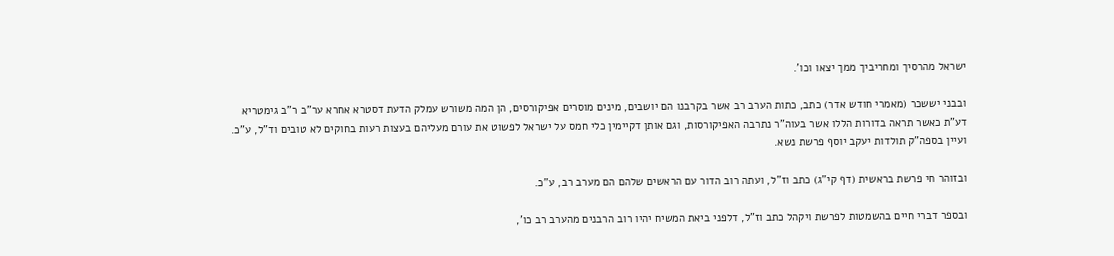ישראל מהרסיך ומחריביך ממך יצאו וכו'.

ובבני יששכר (מאמרי חודש אדר) כתב, כתות הערב רב אשר בקרבנו הם יושבים, מינים מוסרים אפיקורסים, הן המה משורש עמלק הדעת דסטרא אחרא ער"ב ר"ב גימטריא דע"ת כאשר תראה בדורות הללו אשר בעוה"ר נתרבה האפיקורסות, וגם אותן דקיימין כלי חמס על ישראל לפשוט את עורם מעליהם בעצות רעות בחוקים לא טובים וד"ל, ע"כ. ועיין בספה"ק תולדות יעקב יוסף פרשת נשא.

ובזוהר חי פרשת בראשית (דף קי"ג) כתב וז"ל, ועתה רוב הדור עם הראשים שלהם הם מערב רב, ע"כ.

ובספר דברי חיים בהשמטות לפרשת ויקהל כתב וז"ל, דלפני ביאת המשיח יהיו רוב הרבנים מהערב רב כו',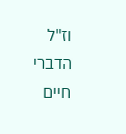וז"ל הדברי חיים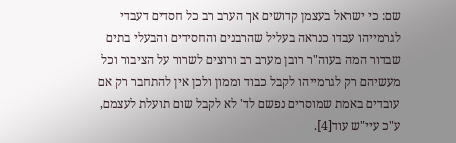שם: כי ישראל בעצמן קדושים אך הערב רב כל חסדים דעבדי לגרמייהו עבדו כנראה בעליל שהרבנים והחסידים והבעלי בתים שבדור המה בעוה"ר רובן מערב רב ורוצים לשרור על הציבור וכל מעשיהם רק לגרמייהו לקבל כבוד וממון ולכן אין להתחבר רק אם עובדים באמת שמוסרים נפשם לד' לא לקבל שום תועלת לעצמם, ע"כ עיי"ש עוד[4].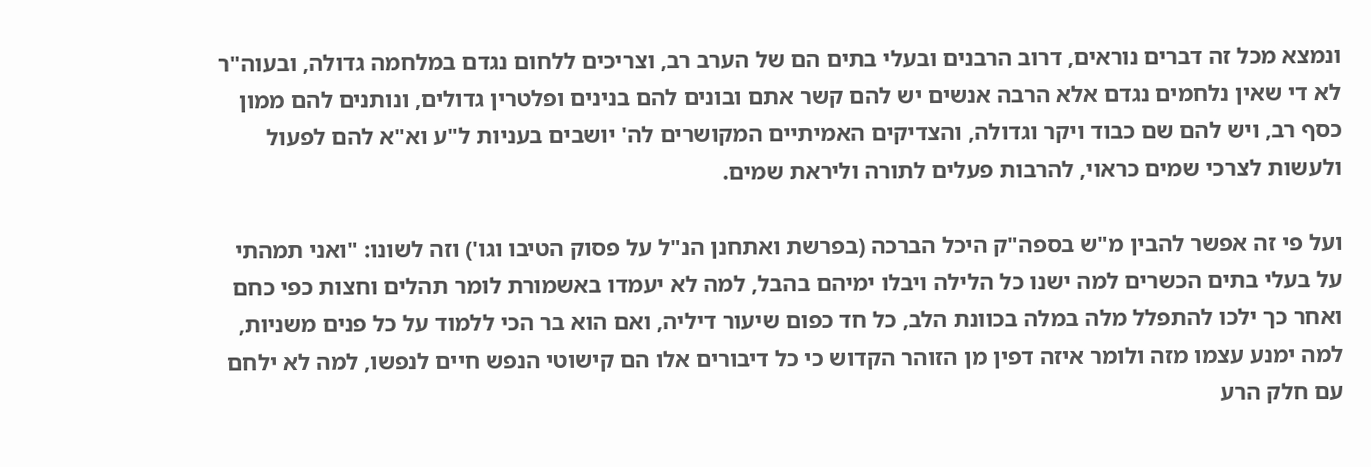ונמצא מכל זה דברים נוראים, דרוב הרבנים ובעלי בתים הם של הערב רב, וצריכים ללחום נגדם במלחמה גדולה, ובעוה"ר לא די שאין נלחמים נגדם אלא הרבה אנשים יש להם קשר אתם ובונים להם בנינים ופלטרין גדולים, ונותנים להם ממון כסף רב, ויש להם שם כבוד ויקר וגדולה, והצדיקים האמיתיים המקושרים לה' יושבים בעניות ל"ע וא"א להם לפעול ולעשות לצרכי שמים כראוי, להרבות פעלים לתורה וליראת שמים.

ועל פי זה אפשר להבין מ"ש בספה"ק היכל הברכה (בפרשת ואתחנן הנ"ל על פסוק הטיבו וגו') וזה לשונו: "ואני תמהתי על בעלי בתים הכשרים למה ישנו כל הלילה ויבלו ימיהם בהבל, למה לא יעמדו באשמורת לומר תהלים וחצות כפי כחם ואחר כך ילכו להתפלל מלה במלה בכוונת הלב, כל חד כפום שיעור דיליה, ואם הוא בר הכי ללמוד על כל פנים משניות, למה ימנע עצמו מזה ולומר איזה דפין מן הזוהר הקדוש כי כל דיבורים אלו הם קישוטי הנפש חיים לנפשו, למה לא ילחם עם חלק הרע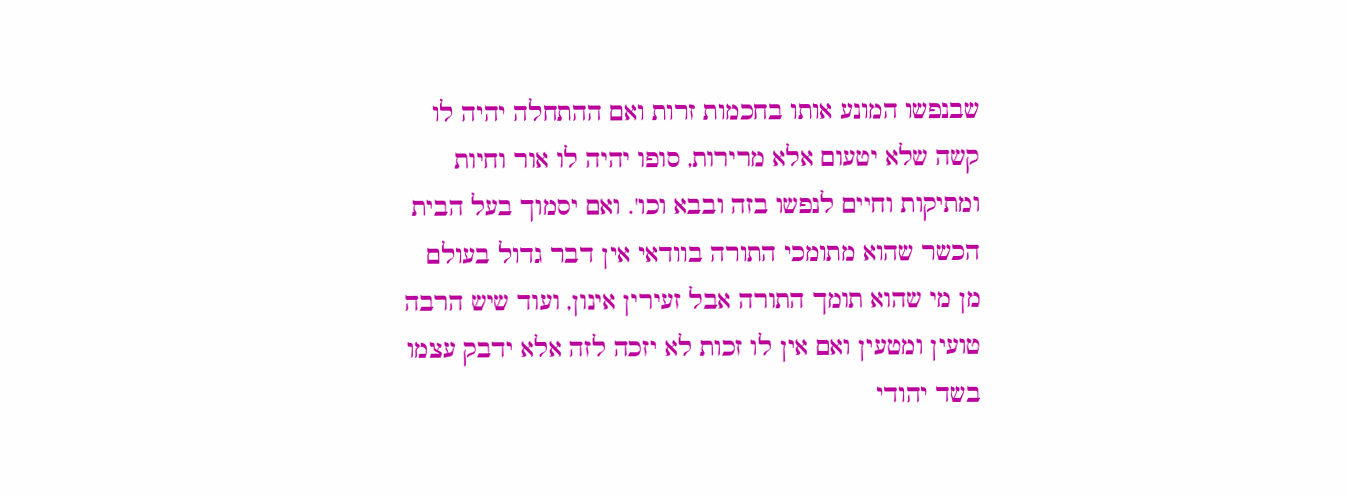שבנפשו המונע אותו בחכמות זרות ואם ההתחלה יהיה לו קשה שלא יטעום אלא מרירות, סופו יהיה לו אור וחיות ומתיקות וחיים לנפשו בזה ובבא וכו'. ואם יסמוך בעל הבית הכשר שהוא מתומכי התורה בוודאי אין דבר גדול בעולם מן מי שהוא תומך התורה אבל זעירין אינון, ועוד שיש הרבה טועין ומטעין ואם אין לו זכות לא יזכה לזה אלא ידבק עצמו בשד יהודי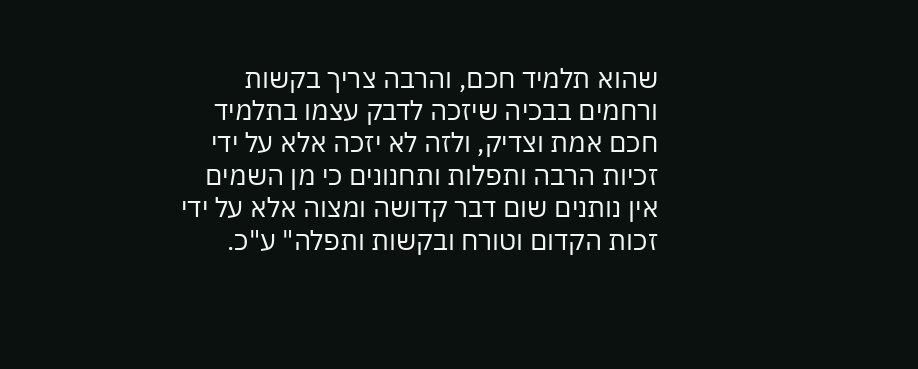שהוא תלמיד חכם, והרבה צריך בקשות ורחמים בבכיה שיזכה לדבק עצמו בתלמיד חכם אמת וצדיק, ולזה לא יזכה אלא על ידי זכיות הרבה ותפלות ותחנונים כי מן השמים אין נותנים שום דבר קדושה ומצוה אלא על ידי זכות הקדום וטורח ובקשות ותפלה" ע"כ.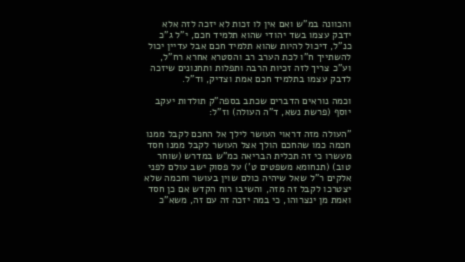והכוונה במ"ש ואם אין לו זכות לא יזכה לזה אלא ידבק עצמו בשד יהודי שהוא תלמיד חכם, י"ל ג"כ כנ"ל, דיכול להיות שהוא תלמיד חכם אבל עדיין יכול להשתייך ח"ו לכת הערב רב והסטרא אחרא רח"ל, וע"כ צריך לזה זכיות הרבה ותפלות ותחנונים שיזכה לדבק עצמו בתלמיד חכם אמת וצדיק, וד"ל.

וכמה נוראים הדברים שכתב בספה"ק תולדות יעקב יוסף (פרשת נשא, ד"ה העולה) וז"ל:

"העולה מזה דראוי העושר לילך אל החכם לקבל ממנו חכמה כמו שהחכם הולך אצל העושר לקבל ממנו חסד מעשרו כי זה תכלית הבריאה כמ"ש במדרש (שוחר טוב) (תנחומא משפטים ט') על פסוק ישב עולם לפני אלקים ר"ל שאל שיהיה כולם שוין בעושר וחכמה שלא יצטרכו לקבל זה מזה, והשיבו רוח הקדש אם כן חסד ואמת מן ינצרוהו, כי במה יזכה זה עם זה, משא"כ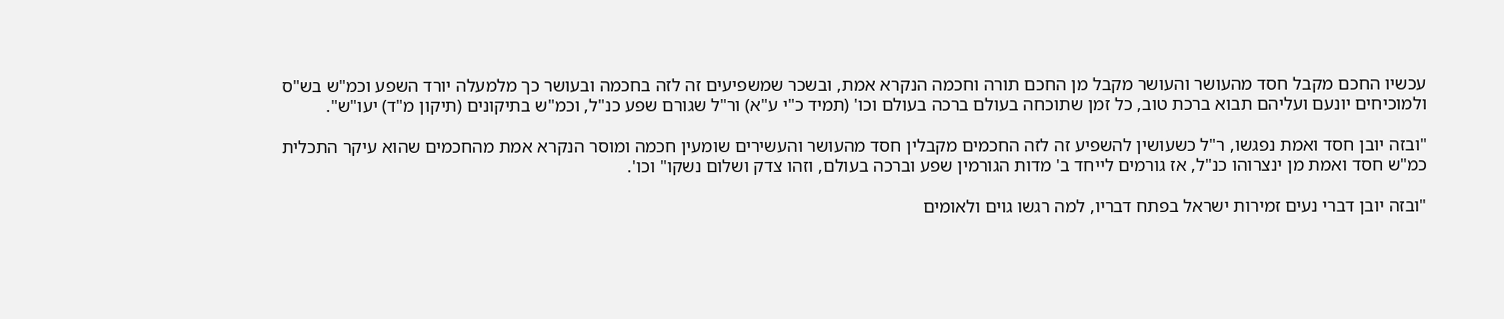עכשיו החכם מקבל חסד מהעושר והעושר מקבל מן החכם תורה וחכמה הנקרא אמת, ובשכר שמשפיעים זה לזה בחכמה ובעושר כך מלמעלה יורד השפע וכמ"ש בש"ס ולמוכיחים יונעם ועליהם תבוא ברכת טוב, כל זמן שתוכחה בעולם ברכה בעולם וכו' (תמיד כ"י ע"א) ור"ל שגורם שפע כנ"ל, וכמ"ש בתיקונים (תיקון מ"ד) יעו"ש".

"ובזה יובן חסד ואמת נפגשו, ר"ל כשעושין להשפיע זה לזה החכמים מקבלין חסד מהעושר והעשירים שומעין חכמה ומוסר הנקרא אמת מהחכמים שהוא עיקר התכלית כמ"ש חסד ואמת מן ינצרוהו כנ"ל, אז גורמים לייחד ב' מדות הגורמין שפע וברכה בעולם, וזהו צדק ושלום נשקו" וכו'.

"ובזה יובן דברי נעים זמירות ישראל בפתח דבריו, למה רגשו גוים ולאומים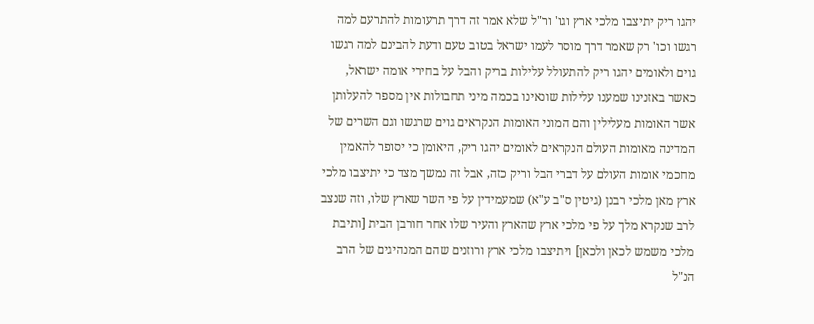יהגו ריק יתיצבו מלכי ארץ וגו' ור"ל שלא אמר זה דרך תרעומות להתרעם למה רגשו וכו' רק שאמר דרך מוסר לעמו ישראל בטוב טעם ודעת להבינם למה רגשו גוים ולאומים יהגו ריק להתעולל עלילות בריק והבל על בחירי אומה ישראל, כאשר באזנינו שמענו עלילות שונאינו בכמה מיני תחבולות אין מספר להעלותן אשר האומות מעלילין והם המוני האומות הנקראים גוים שרגשו וגם השרים של המדינה מאומות העולם הנקראים לאומים יהגו ריק, היאומן כי יסופר להאמין מחכמי אומות העולם על דברי הבל וריק כזה, אבל זה נמשך מצד כי יתיצבו מלכי ארץ מאן מלכי רבנן (גיטין ס"ב ע"א) שמעמידין על פי השר שארץ שלו, וזה שנצב לרב שנקרא מלך על פי מלכי ארץ שהארץ והעיר שלו אחר חורבן הבית [ותיבת מלכי משמש לכאן ולכאן] ויתיצבו מלכי ארץ ורוזנים שהם המנהיגים של הרב הנ"ל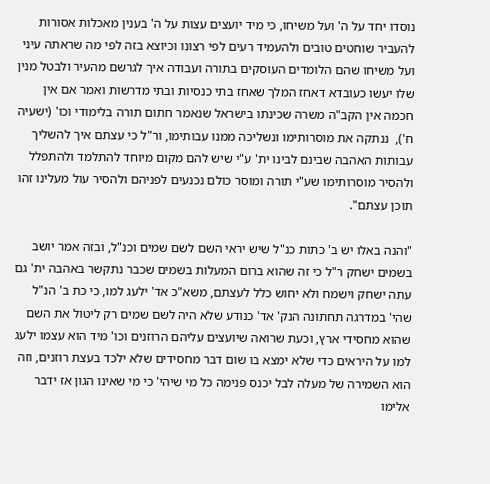נוסדו יחד על ה' ועל משיחו, כי מיד יועצים עצות על ה' בענין מאכלות אסורות להעביר שוחטים טובים ולהעמיד רעים לפי רצונו וכיוצא בזה לפי מה שראתה עיני ועל משיחו שהם הלומדים העוסקים בתורה ועבודה איך לגרשם מהעיר ולבטל מנין שלו יעשו כעובדא דאחז המלך שאחז בתי כנסיות ובתי מדרשות ואמר אם אין חכמה אין הקב"ה משרה שכינתו בישראל שנאמר חתום תורה בלימודי וכו' (ישעיה ח'),  ננתקה את מוסרותימו ונשליכה ממנו עבותימו, ור"ל כי עצתם איך להשליך עבותות האהבה שבינם לבינו ית' ע"י שיש להם מקום מיוחד להתלמד ולהתפלל ולהסיר מוסרותימו שע"י תורה ומוסר כולם נכנעים לפניהם ולהסיר עול מעלינו זהו תוכן עצתם".

"והנה באלו יש ב' כתות כנ"ל שיש יראי השם לשם שמים וכנ"ל, ובזה אמר יושב בשמים ישחק ר"ל כי זה שהוא ברום המעלות בשמים שכבר נתקשר באהבה ית' גם עתה ישחק וישמח ולא יחוש כלל לעצתם, משא"כ אד' ילעג למו, כי כת ב' הנ"ל שהי' במדרגה תחתונה הנק' אד' כנודע שלא היה לשם שמים רק ליטול את השם שהוא מחסידי ארץ, וכעת שרואה שיועצים עליהם הרוזנים וכו' מיד הוא עצמו ילעג למו על היראים כדי שלא ימצא בו שום דבר מחסידים שלא ילכד בעצת רוזנים, וזה הוא השמירה של מעלה לבל יכנס פנימה כל מי שיהי' כי מי שאינו הגון אז ידבר אלימו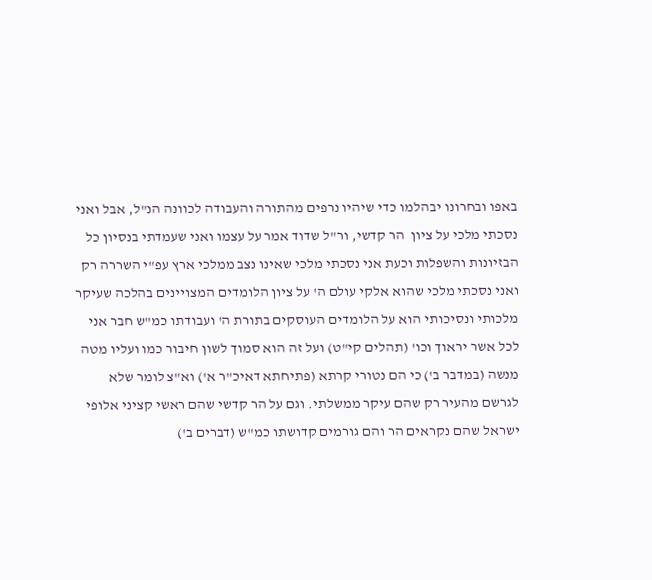באפו ובחרונו יבהלמו כדי שיהיו נרפים מהתורה והעבודה לכוונה הנ"ל, אבל ואני נסכתי מלכי על ציון  הר קדשי, ור"ל שדוד אמר על עצמו ואני שעמדתי בנסיון כל הבזיונות והשפלות וכעת אני נסכתי מלכי שאינו נצב ממלכי ארץ עפ"י השררה רק ואני נסכתי מלכי שהוא אלקי עולם ה' על ציון הלומדים המצויינים בהלכה שעיקר מלכותי ונסיכותי הוא על הלומדים העוסקים בתורת ה' ועבודתו כמ"ש חבר אני לכל אשר יראוך וכו' (תהלים קי"ט) ועל זה הוא סמוך לשון חיבור כמו ועליו מטה מנשה (במדבר ב') כי הם נטורי קרתא (פתיחתא דאיכ"ר א') וא"צ לומר שלא לגרשם מהעיר רק שהם עיקר ממשלתי. וגם על הר קדשי שהם ראשי קציני אלופי ישראל שהם נקראים הר והם גורמים קדושתו כמ"ש (דברים ב')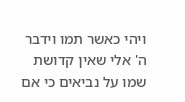ויהי כאשר תמו וידבר ה' אלי שאין קדושת שמו על נביאים כי אם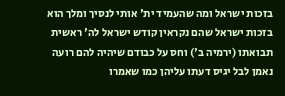בזכות ישראל ומה שהעמיד ית' אותי לנסיך ומלך הוא בזכות ישראל שהם נקראין קודש ישראל לה' ראשית תבואתו (ירמיה ב') וחס על כבודם שיהיה להם רועה נאמן לבל יגיס דעתו עליהן כמו שאמרו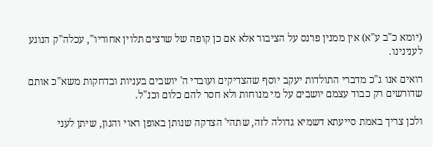(יומא כ"ב ע"א) אין ממנין פרנס על הציבור אלא אם כן קופה של שרצים תלוין אחוריו", עכלה"ק הנוגע לענינינו.

רואים אנו ג"כ מדברי התולדות יעקב יוסף שהצדיקים ועובדי ה' יושבים בעניות ובדחקות משא"כ אותם שדורשים רק כבוד עצמם יושבים על מי מנוחות ולא חסר להם כלום וכנ"ל.

ולכן צריך באמת סייעתא דשמיא גדולה לזה, שתהי' הצדקה שנותן באופן ראוי והגון, שיתן לעני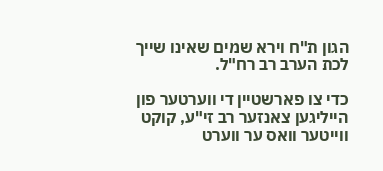הגון ת"ח וירא שמים שאינו שייך לכת הערב רב רח"ל.

כדי צו פארשטיין די ווערטער פון הייליגען צאנזער רב זי"ע, קוקט ווייטער וואס ער ווערט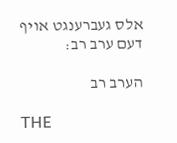אלס געברענגט אויף דעם ערב רב:

הערב רב

THE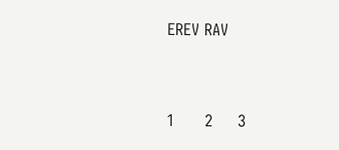EREV RAV


1      2     3